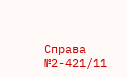Справа №2-421/11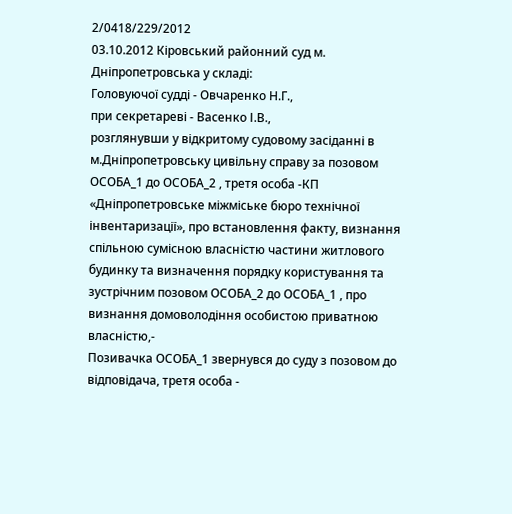2/0418/229/2012
03.10.2012 Кіровський районний суд м. Дніпропетровська у складі:
Головуючої судді - Овчаренко Н.Г.,
при секретареві - Васенко І.В.,
розглянувши у відкритому судовому засіданні в м.Дніпропетровську цивільну справу за позовом ОСОБА_1 до ОСОБА_2 , третя особа -КП «Дніпропетровське міжміське бюро технічної інвентаризації», про встановлення факту, визнання спільною сумісною власністю частини житлового будинку та визначення порядку користування та зустрічним позовом ОСОБА_2 до ОСОБА_1 , про визнання домоволодіння особистою приватною власністю,-
Позивачка ОСОБА_1 звернувся до суду з позовом до відповідача, третя особа -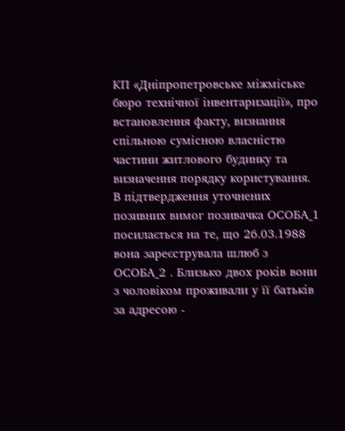КП «Дніпропетровське міжміське бюро технічної інвентаризації», про встановлення факту, визнання спільною сумісною власністю частини житлового будинку та визначення порядку користування.
В підтвердження уточнених позивних вимог позивачка ОСОБА_1 посилається на те, що 26.03.1988 вона зареєструвала шлюб з ОСОБА_2 . Близько двох років вони з чоловіком проживали у її батьків за адресою -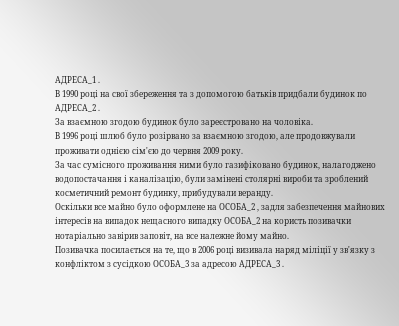АДРЕСА_1 .
В 1990 році на свої збереження та з допомогою батьків придбали будинок по АДРЕСА_2 .
За взаємною згодою будинок було зареєстровано на чоловіка.
В 1996 році шлюб було розірвано за взаємною згодою, але продовжували проживати однією сім'єю до червня 2009 року.
За час сумісного проживання ними було газифіковано будинок, налагоджено водопостачання і каналізацію, були замінені столярні вироби та зроблений косметичний ремонт будинку, прибудували веранду.
Оскільки все майно було оформлене на ОСОБА_2 , задля забезпечення майнових інтересів на випадок нещасного випадку ОСОБА_2 на користь позивачки нотаріально завірив заповіт, на все належне йому майно.
Позивачка посилається на те, що в 2006 році визивала наряд міліції у зв'язку з конфліктом з сусідкою ОСОБА_3 за адресою АДРЕСА_3 .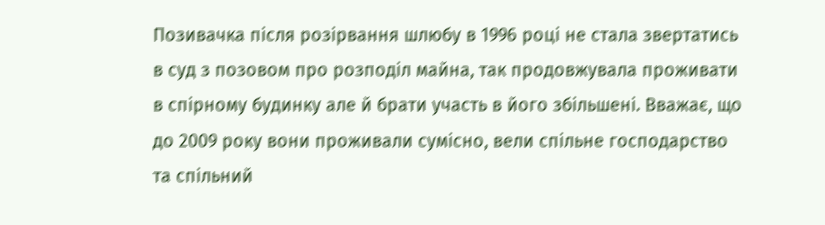Позивачка після розірвання шлюбу в 1996 році не стала звертатись в суд з позовом про розподіл майна, так продовжувала проживати в спірному будинку але й брати участь в його збільшені. Вважає, що до 2009 року вони проживали сумісно, вели спільне господарство та спільний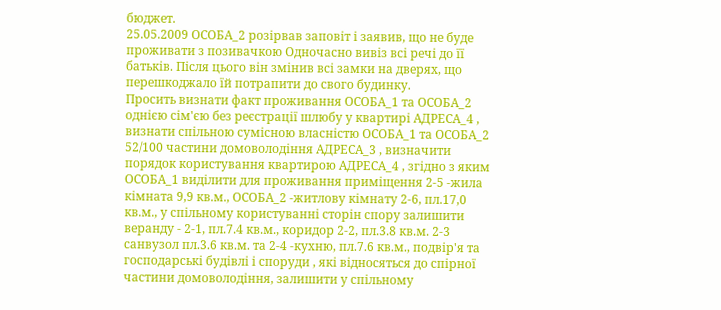бюджет.
25.05.2009 ОСОБА_2 розірвав заповіт і заявив, що не буде проживати з позивачкою Одночасно вивіз всі речі до її батьків. Після цього він змінив всі замки на дверях, що перешкоджало їй потрапити до свого будинку.
Просить визнати факт проживання ОСОБА_1 та ОСОБА_2 однією сім'єю без реєстрації шлюбу у квартирі АДРЕСА_4 , визнати спільною сумісною власністю ОСОБА_1 та ОСОБА_2 52/100 частини домоволодіння АДРЕСА_3 , визначити порядок користування квартирою АДРЕСА_4 , згідно з яким ОСОБА_1 виділити для проживання приміщення 2-5 -жила кімната 9,9 кв.м., ОСОБА_2 -житлову кімнату 2-6, пл.17,0 кв.м., у спільному користуванні сторін спору залишити веранду - 2-1, пл.7.4 кв.м., коридор 2-2, пл.3.8 кв.м. 2-3 санвузол пл.3.6 кв.м. та 2-4 -кухню, пл.7.6 кв.м., подвір'я та господарські будівлі і споруди , які відносяться до спірної частини домоволодіння, залишити у спільному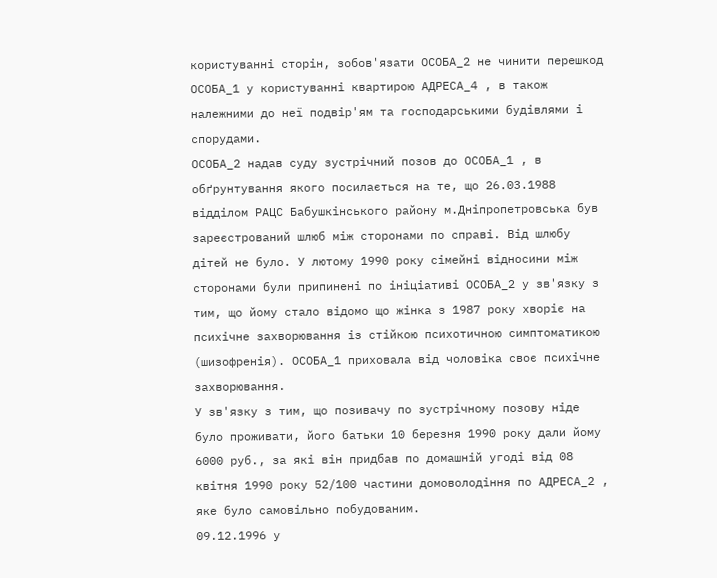користуванні сторін, зобов'язати ОСОБА_2 не чинити перешкод ОСОБА_1 у користуванні квартирою АДРЕСА_4 , в також належними до неї подвір'ям та господарськими будівлями і спорудами.
ОСОБА_2 надав суду зустрічний позов до ОСОБА_1 , в обґрунтування якого посилається на те, що 26.03.1988 відділом РАЦС Бабушкінського району м.Дніпропетровська був зареєстрований шлюб між сторонами по справі. Від шлюбу дітей не було. У лютому 1990 року сімейні відносини між сторонами були припинені по ініціативі ОСОБА_2 у зв'язку з тим, що йому стало відомо що жінка з 1987 року хворіє на психічне захворювання із стійкою психотичною симптоматикою (шизофренія). ОСОБА_1 приховала від чоловіка своє психічне захворювання.
У зв'язку з тим, що позивачу по зустрічному позову ніде було проживати, його батьки 10 березня 1990 року дали йому 6000 руб., за які він придбав по домашній угоді від 08 квітня 1990 року 52/100 частини домоволодіння по АДРЕСА_2 , яке було самовільно побудованим.
09.12.1996 у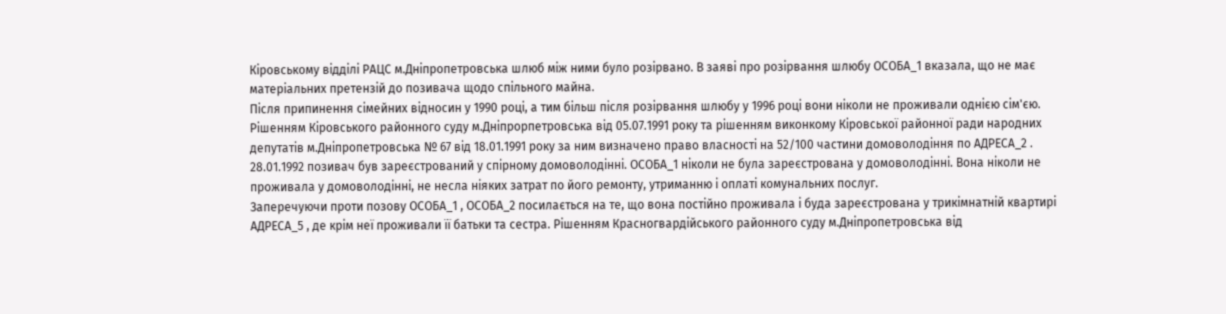Кіровському відділі РАЦС м.Дніпропетровська шлюб між ними було розірвано. В заяві про розірвання шлюбу ОСОБА_1 вказала, що не має матеріальних претензій до позивача щодо спільного майна.
Після припинення сімейних відносин у 1990 році, а тим більш після розірвання шлюбу у 1996 році вони ніколи не проживали однією сім'єю. Рішенням Кіровського районного суду м.Дніпрорпетровська від 05.07.1991 року та рішенням виконкому Кіровської районної ради народних депутатів м.Дніпропетровська № 67 від 18.01.1991 року за ним визначено право власності на 52/100 частини домоволодіння по АДРЕСА_2 .
28.01.1992 позивач був зареєстрований у спірному домоволодінні. ОСОБА_1 ніколи не була зареєстрована у домоволодінні. Вона ніколи не проживала у домоволодінні, не несла ніяких затрат по його ремонту, утриманню і оплаті комунальних послуг.
Заперечуючи проти позову ОСОБА_1 , ОСОБА_2 посилається на те, що вона постійно проживала і буда зареєстрована у трикімнатній квартирі АДРЕСА_5 , де крім неї проживали її батьки та сестра. Рішенням Красногвардійського районного суду м.Дніпропетровська від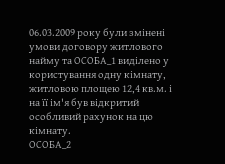06.03.2009 року були змінені умови договору житлового найму та ОСОБА_1 виділено у користування одну кімнату, житловою площею 12,4 кв.м. і на її ім'я був відкритий особливий рахунок на цю кімнату.
ОСОБА_2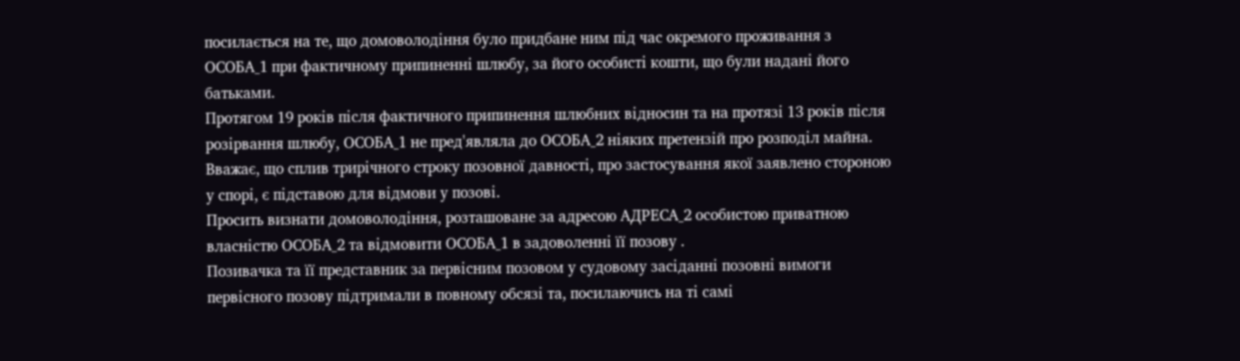посилається на те, що домоволодіння було придбане ним під час окремого проживання з ОСОБА_1 при фактичному припиненні шлюбу, за його особисті кошти, що були надані його батьками.
Протягом 19 років після фактичного припинення шлюбних відносин та на протязі 13 років після розірвання шлюбу, ОСОБА_1 не пред'являла до ОСОБА_2 ніяких претензій про розподіл майна.
Вважає, що сплив трирічного строку позовної давності, про застосування якої заявлено стороною у спорі, є підставою для відмови у позові.
Просить визнати домоволодіння, розташоване за адресою АДРЕСА_2 особистою приватною власністю ОСОБА_2 та відмовити ОСОБА_1 в задоволенні її позову .
Позивачка та її представник за первісним позовом у судовому засіданні позовні вимоги первісного позову підтримали в повному обсязі та, посилаючись на ті самі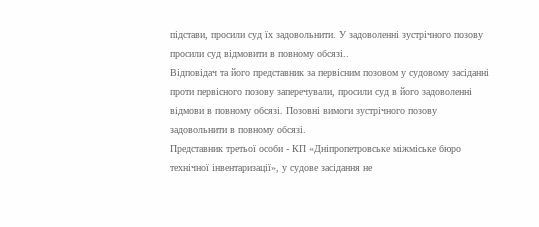підстави, просили суд їх задовольнити. У задоволенні зустрічного позову просили суд відмовити в повному обсязі..
Відповідач та його представник за первісним позовом у судовому засіданні проти первісного позову заперечували, просили суд в його задоволенні відмови в повному обсязі. Позовні вимоги зустрічного позову задовольнити в повному обсязі.
Представник третьої особи - КП «Дніпропетровське міжміське бюро технічної інвентаризації», у судове засідання не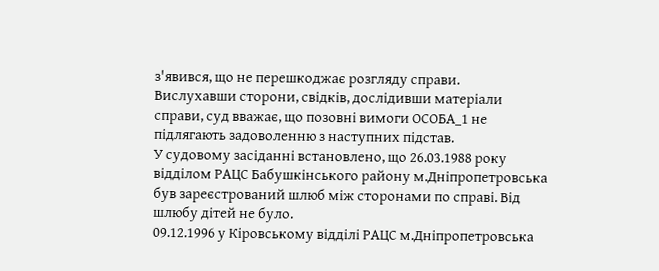з'явився, що не перешкоджає розгляду справи.
Вислухавши сторони, свідків, дослідивши матеріали справи, суд вважає, що позовні вимоги ОСОБА_1 не підлягають задоволенню з наступних підстав.
У судовому засіданні встановлено, що 26.03.1988 року відділом РАЦС Бабушкінського району м.Дніпропетровська був зареєстрований шлюб між сторонами по справі. Від шлюбу дітей не було.
09.12.1996 у Кіровському відділі РАЦС м.Дніпропетровська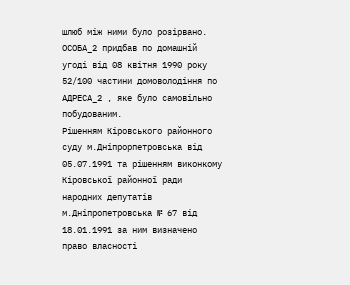шлюб між ними було розірвано.
ОСОБА_2 придбав по домашній угоді від 08 квітня 1990 року 52/100 частини домоволодіння по АДРЕСА_2 , яке було самовільно побудованим.
Рішенням Кіровського районного суду м.Дніпрорпетровська від 05.07.1991 та рішенням виконкому Кіровської районної ради народних депутатів м.Дніпропетровська № 67 від 18.01.1991 за ним визначено право власності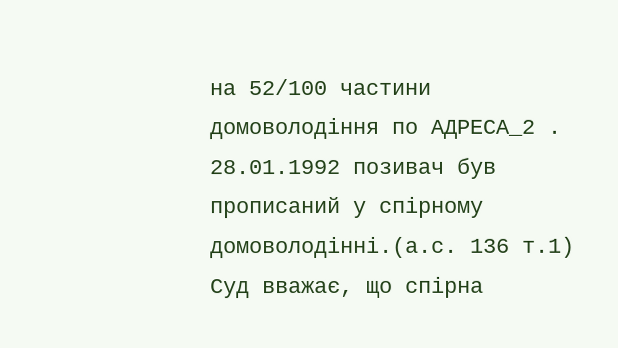на 52/100 частини домоволодіння по АДРЕСА_2 .
28.01.1992 позивач був прописаний у спірному домоволодінні.(а.с. 136 т.1)
Суд вважає, що спірна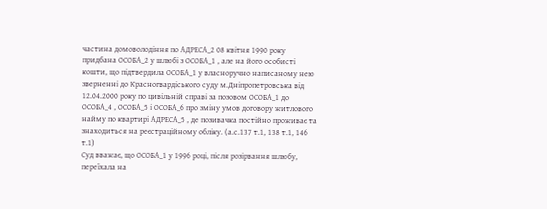частина домоволодіння по АДРЕСА_2 08 квітня 1990 року придбана ОСОБА_2 у шлюбі з ОСОБА_1 , але на його особисті кошти, що підтвердила ОСОБА_1 у власноручно написаному нею зверненні до Красногвардіського суду м.Дніпропетровська від 12.04.2000 року по цивільній справі за позовом ОСОБА_1 до ОСОБА_4 , ОСОБА_5 і ОСОБА_6 про зміну умов договору житлового найму по квартирі АДРЕСА_5 , де позивачка постійно проживає та знаходиться на реєстраційному обліку. (а.с.137 т.1, 138 т.1, 146 т.1)
Суд вважає, що ОСОБА_1 у 1996 році, після розірвання шлюбу, переїхала на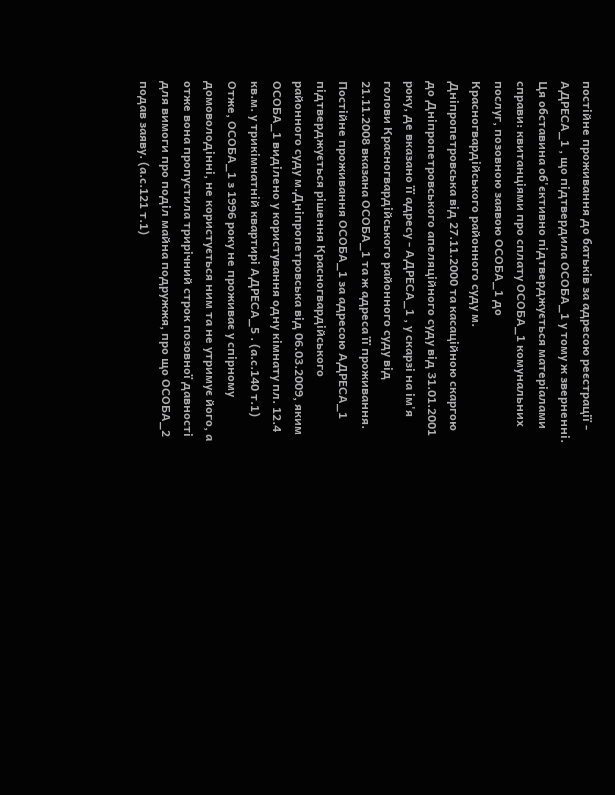постійне проживання до батьків за адресою реєстрації - АДРЕСА_1 , що підтвердила ОСОБА_1 у тому ж зверненні.
Ця обставина об'єктивно підтверджується матеріалами справи: квитанціями про сплату ОСОБА_1 комунальних послуг, позовною заявою ОСОБА_1 до Красногвардійського районного суду м. Дніпропетровська від 27.11.2000 та касаційною скаргою до Дніпропетровського апеляційного суду від 31.01.2001 року, де вказано її адресу - АДРЕСА_1 , у скарзі на ім'я голови Красногвардійського районного суду від 21.11.2008 вказана ОСОБА_1 та ж адреса її проживання.
Постійне проживання ОСОБА_1 за адресою АДРЕСА_1 підтверджується рішення Красногвардійського районного суду м.Дніпропетровська від 06.03.2009, яким ОСОБА_1 виділено у користування одну кімнату пл. 12.4 кв.м. у трикімнатній квартирі АДРЕСА_5 . (а.с.140 т.1)
Отже, ОСОБА_1 з 1996 року не проживає у спірному домоволодінні, не користується ним та не утримує його, а отже вона пропустила трирічний строк позовної давності для вимоги про поділ майна подружжя, про що ОСОБА_2 подав заяву. (а.с.121 т.1)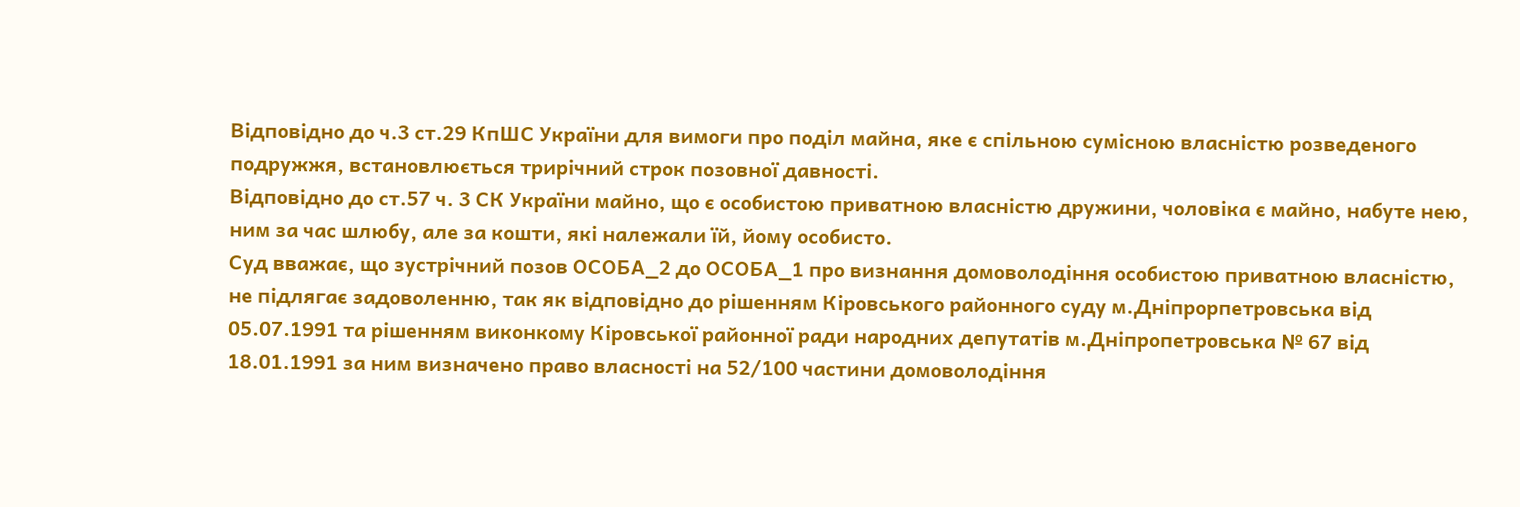Відповідно до ч.3 ст.29 КпШС України для вимоги про поділ майна, яке є спільною сумісною власністю розведеного подружжя, встановлюється трирічний строк позовної давності.
Відповідно до ст.57 ч. 3 СК України майно, що є особистою приватною власністю дружини, чоловіка є майно, набуте нею, ним за час шлюбу, але за кошти, які належали їй, йому особисто.
Суд вважає, що зустрічний позов ОСОБА_2 до ОСОБА_1 про визнання домоволодіння особистою приватною власністю, не підлягає задоволенню, так як відповідно до рішенням Кіровського районного суду м.Дніпрорпетровська від 05.07.1991 та рішенням виконкому Кіровської районної ради народних депутатів м.Дніпропетровська № 67 від 18.01.1991 за ним визначено право власності на 52/100 частини домоволодіння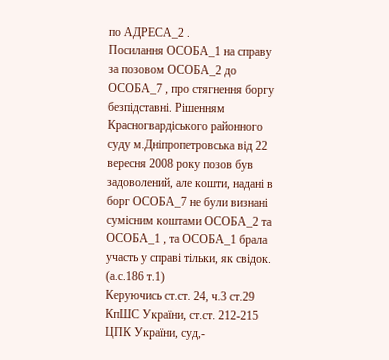по АДРЕСА_2 .
Посилання ОСОБА_1 на справу за позовом ОСОБА_2 до ОСОБА_7 , про стягнення боргу безпідставні. Рішенням Красногвардіського районного суду м.Дніпропетровська від 22 вересня 2008 року позов був задоволений, але кошти, надані в борг ОСОБА_7 не були визнані сумісним коштами ОСОБА_2 та ОСОБА_1 , та ОСОБА_1 брала участь у справі тільки, як свідок. (а.с.186 т.1)
Керуючись ст.ст. 24, ч.3 ст.29 КпШС України, ст.ст. 212-215 ЦПК України, суд,-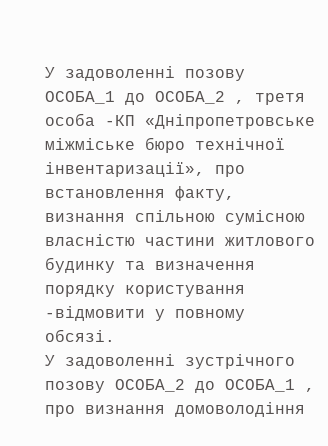У задоволенні позову ОСОБА_1 до ОСОБА_2 , третя особа -КП «Дніпропетровське міжміське бюро технічної інвентаризації», про встановлення факту, визнання спільною сумісною власністю частини житлового будинку та визначення порядку користування -відмовити у повному обсязі.
У задоволенні зустрічного позову ОСОБА_2 до ОСОБА_1 , про визнання домоволодіння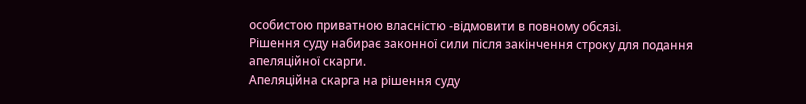особистою приватною власністю -відмовити в повному обсязі.
Рішення суду набирає законної сили після закінчення строку для подання апеляційної скарги.
Апеляційна скарга на рішення суду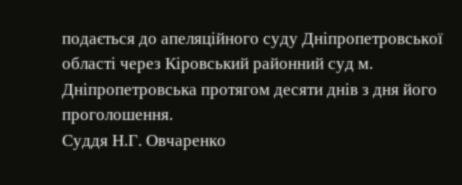подається до апеляційного суду Дніпропетровської області через Кіровський районний суд м. Дніпропетровська протягом десяти днів з дня його проголошення.
Суддя Н.Г. Овчаренко